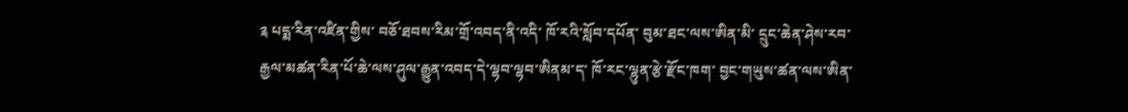༉ པདྨ་རིན་འཛིན་གྱིས་ བཅོ་ཐབས་རིམ་གྲོ་འབད་ནི་འདི་ ཁོ་རའི་སློབ་དཔོན་ བུམ་ཐང་ལས་ཨིན་མི་ དྲུང་ཆེན་ཤེས་རབ་རྒྱལ་མཚན་རིན་པོ་ཆེ་ལས་ཤུལ་རྒྱུན་འབད་དེ་ལྷབ་ལྷབ་ཨིནམ་ད་ ཁོ་རང་ལྷུན་རྩེ་རྫོང་ཁག་ བྱང་གཡུས་ཚན་ལས་ཨིན་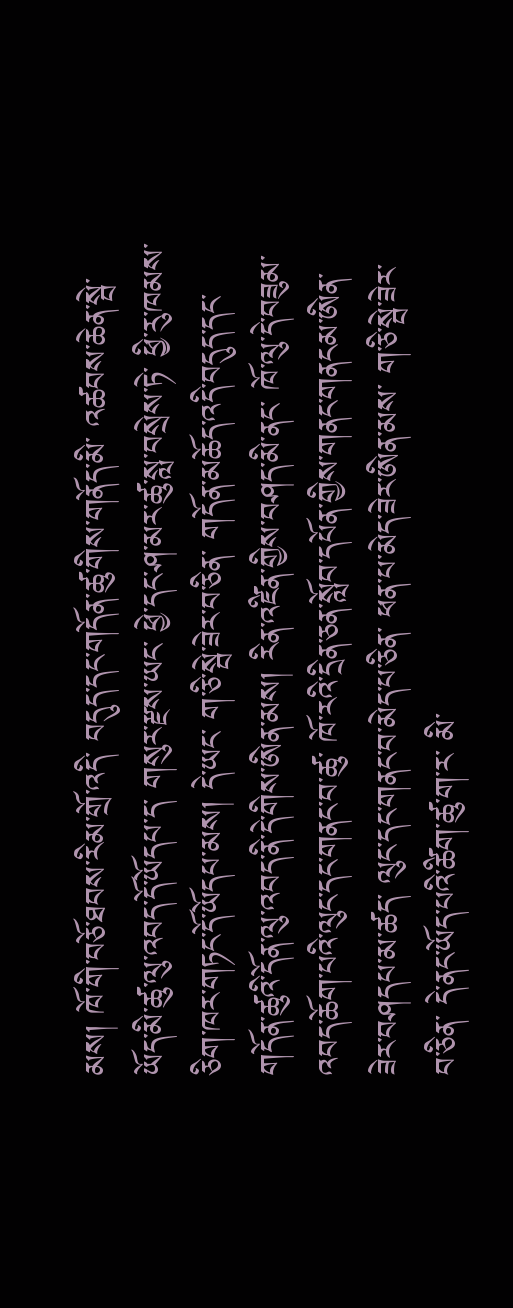མས། ཁོ་གི་བཅོ་ཐབས་རིམ་གྲོ་འདི་ བདུད་དང་གདོན་ཚུ་གིས་གནོད་མི་ འཚབས་ཆེན་སྦེ་ཡོད་མི་ཚུ་ལུ་འབད་དོ་ཡོདཔ་ད་ གསུར་རྫས་ཡང་ ཕྱེ་དང་ཤ་མར་ཚུ་སླ་བསྲེས་ཏེ་ ཕྱི་རུ་ཁམས་ཅིག་ཁར་གཏང་དོ་ཡོདཔ་མས། དེ་ཡང་ ག་ཅི་སྦེ་ཟེར་བ་ཅིན་ གདོན་མཆོད་འདི་བདུད་དང་གདོན་ཚུའི་དོན་ལུ་འབད་ནི་དེ་གིས་ཨིན་མས། རིན་འཛིན་གྱིས་བཤད་མི་ནང་ ཁོ་ལུ་དེ་བཟུམ་འབད་ཆོག་པའི་ལུང་དང་གནང་བ་ཚུ་ ཁོ་རའི་དྲིན་ཅན་སློབ་དཔོན་གྱིས་གནང་གནངམ་ཨིན་ ཟེར་བཤདཔ་མ་ཚད་ ལུང་དང་གནང་བ་མེད་པ་ཅིན་ ཕན་པ་མེད་ཟེར་ཨིན་མས་ ག་ཅི་སྦེ་ཟེར་བ་ཅིན་ དེ་ནང་ཡོད་པའི་ཚིག་ཚུ་ག་ར་ མི་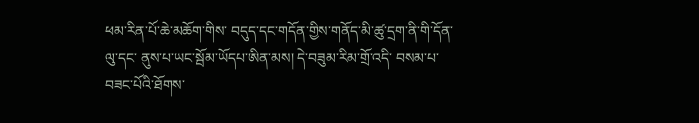ཕམ་རིན་པོ་ཆེ་མཆོག་གིས་ བདུད་དང་གདོན་གྱིས་གནོད་མི་ཚུ་དྲག་ནི་གི་དོན་ལུ་དང་ ནུས་པ་ཡང་སྦོམ་ཡོདཔ་ཨིན་མས། དེ་བཟུམ་རིམ་གྲོ་འདི་ བསམ་པ་བཟང་པོའི་ཐོགས་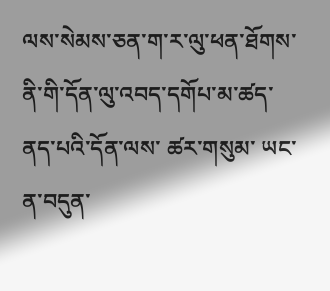ལས་སེམས་ཅན་ག་ར་ལུ་ཕན་ཐོགས་ནི་གི་དོན་ལུ་འབད་དགོཔ་མ་ཚད་ ནད་པའི་དོན་ལས་ ཚར་གསུམ་ ཡང་ན་བདུན་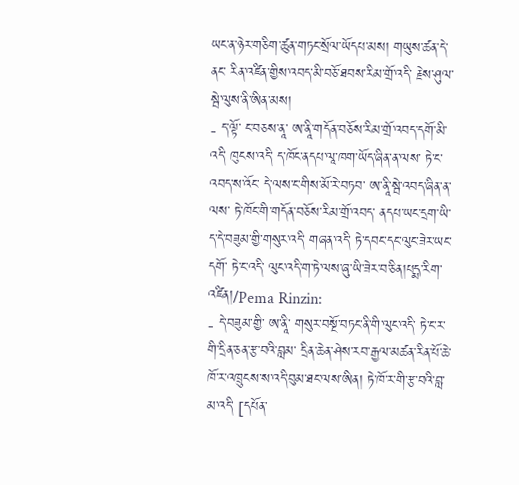ཡང་ན་ཉེར་གཅིག་ཚུན་གཏང་སྲོལ་ཡོདཔ་མས། གཡུས་ཚན་དེ་ནང་ རིན་འཛིན་གྱིས་འབད་མི་བཅོ་ཐབས་རིམ་གྲོ་འདི་ རྗེས་ཤུལ་སྦེ་ལུས་ནི་ཨིན་མས།
- ད་ལྟོ་ ང་བཅས་ནཱ་ ཨ་ནཱི་གདོན་བཅོས་རིམ་གྲོ་འབད་དགོ་མི་འདི་ ཁུངས་འདི་ ད་ཁོང་ནདཔ་ལཱ་ཁག་ཡོད་ཞིན་ན་ལས་ ཏེ་ང་འབད་ས་འོང་ དེ་ལས་ང་གིས་མོ་རེ་བཏབ་ ཨ་ནཱི་སྦེ་འབད་ཞིན་ན་ལས་ ཏེ་ཁོང་གི་གདོན་བཅོས་རིམ་གྲོ་འབད་ ནདཔ་ཡང་དྲག་ཡི་ ད་དེ་བཟུམ་གྱི་གསུར་འདི་ གཞན་འདི་ ཏེ་དབང་དང་ལུང་ཟེར་ཡང་དགོ་ ཏེ་ང་འདི་ ལུང་འདི་ག་ཏེ་ལས་ཞུ་ཡི་ཟེར་བ་ཅིན།པདྨ་རིག་འཛིན།/Pema Rinzin:
- དེ་བཟུམ་གྱི་ ཨ་ནཱི་ གསུར་བསྔོ་བཏང་ནི་གི་ལུང་འདི་ ཏེ་ང་ར་གི་དྲིན་ཅན་རྩ་བའི་བླམ་ དྲིན་ཆེན་ཤེས་རབ་རྒྱལ་མཚན་རིན་པོ་ཆེ་ ཁོ་ར་འཁྲུངས་ས་འདི་བུམ་ཐང་ལས་ཨིན། ཏེ་ཁོ་ར་གི་རྩ་བའི་བླ་མ་འདི་ [དཔོན་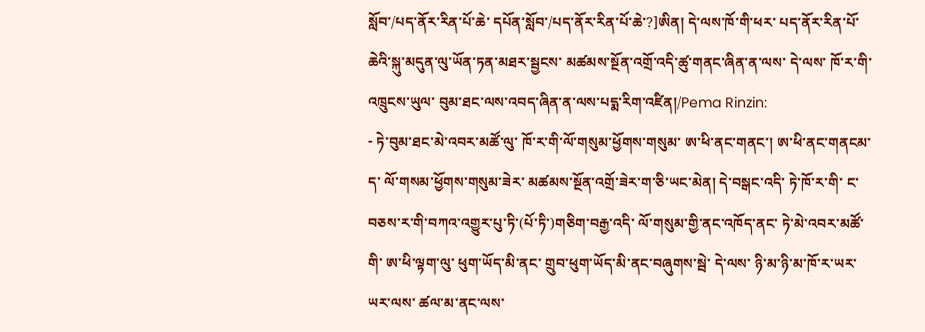སློབ་/པད་ནོར་རིན་པོ་ཆེ་ དཔོན་སློབ་/པད་ནོར་རིན་པོ་ཆེ་?]ཨིན། དེ་ལས་ཁོ་གི་ཕར་ པད་ནོར་རིན་པོ་ཆེའི་སྐུ་མདུན་ལུ་ཡོན་ཏན་མཐར་སྦྱངས་ མཚམས་སྔོན་འགྲོ་འདི་ཚུ་གནང་ཞིན་ན་ལས་ དེ་ལས་ ཁོ་ར་གི་འཁྲུངས་ཡུལ་ བུམ་ཐང་ལས་འབད་ཞིན་ན་ལས་པདྨ་རིག་འཛིན།/Pema Rinzin:
- ཏེ་བུམ་ཐང་མེ་འབར་མཚོ་ལུ་ ཁོ་ར་གི་ལོ་གསུམ་ཕྱོགས་གསུམ་ ཨ་ཕི་ནང་གནང་། ཨ་ཕི་ནང་གནངམ་ད་ ལོ་གསམ་ཕྱོགས་གསུམ་ཟེར་ མཚམས་སྔོན་འགྲོ་ཟེར་ག་ཅི་ཡང་མེན། དེ་བསྒང་འདི་ ཏེ་ཁོ་ར་གི་ ང་བཅས་ར་གི་བཀའ་འགྱུར་པུ་ཏི་(པོ་ཏི་)གཅིག་བརྒྱ་འདི་ ལོ་གསུམ་གྱི་ནང་འཁོད་ནང་ ཏེ་མེ་འབར་མཚོ་གི་ ཨ་ཕི་ལྟག་ལུ་ ཕུག་ཡོད་མི་ནང་ གྲུབ་ཕུག་ཡོད་མི་ནང་བཞུགས་སྦེ་ དེ་ལས་ ཉི་མ་ཉི་མ་ཁོ་ར་ཡར་ ཡར་ལས་ ཚལ་མ་ནང་ལས་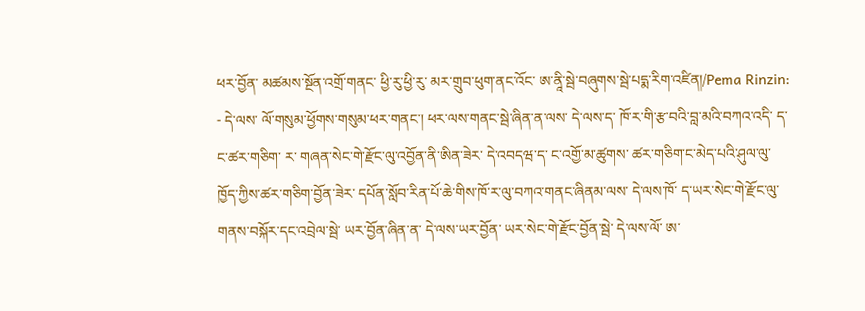ཕར་བྱོན་ མཚམས་སྔོན་འགྲོ་གནང་ ཕྱི་རུ་ཕྱི་རུ་ མར་གྲུབ་ཕུག་ནང་འོང་ ཨ་ནཱི་སྦེ་བཞུགས་སྦེ་པདྨ་རིག་འཛིན།/Pema Rinzin:
- དེ་ལས་ ལོ་གསུམ་ཕྱོགས་གསུམ་ཕར་གནང་། ཕར་ལས་གནང་སྦེ་ཞིན་ན་ལས་ དེ་ལས་ད་ ཁོ་ར་གི་རྩ་བའི་བླ་མའི་བཀའ་འདི་ ད་ང་ཚར་གཅིག་ ར་ གཞན་སེང་གེ་རྫོང་ལུ་འབྱོན་ནི་ཨིན་ཟེར་ དེ་འབདཝ་ད་ ང་འགྱོ་མ་ཚུགས་ ཚར་གཅིག་ང་མེད་པའི་ཤུལ་ལུ་ ཁྱོད་ཀྱིས་ཚར་གཅིག་བྱོན་ཟེར་ དཔོན་སློབ་རིན་པོ་ཆེ་གིས་ཁོ་ར་ལུ་བཀའ་གནང་ཞིནམ་ལས་ དེ་ལས་ཁོ་ ད་ཡར་སེང་གེ་རྫོང་ལུ་ གནས་བསྐོར་དང་འབྲེལ་སྦེ་ ཡར་བྱོན་ཞིན་ན་ དེ་ལས་ཡར་བྱོན་ ཡར་སེང་གེ་རྫོང་བྱོན་སྦེ་ དེ་ལས་ལོ་ ཨ་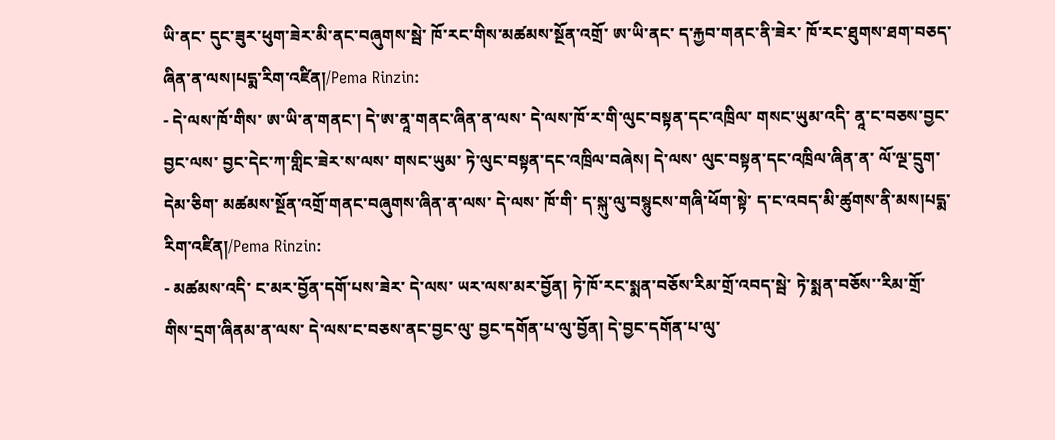ཡི་ནང་ དུང་ཟུར་ཕུག་ཟེར་མི་ནང་བཞུགས་སྦེ་ ཁོ་རང་གིས་མཚམས་སྔོན་འགྲོ་ ཨ་ཡི་ནང་ ད་རྐྱབ་གནང་ནི་ཟེར་ ཁོ་རང་ཐུགས་ཐག་བཅད་ཞིན་ན་ལས།པདྨ་རིག་འཛིན།/Pema Rinzin:
- དེ་ལས་ཁོ་གིས་ ཨ་ཡི་ན་གནང་། དེ་ཨ་ནཱ་གནང་ཞིན་ན་ལས་ དེ་ལས་ཁོ་ར་གི་ལུང་བསྟན་དང་འཁྲིལ་ གསང་ཡུམ་འདི་ ནཱ་ང་བཅས་བྱང་ བྱང་ལས་ བྱང་དེང་ཀ་གླིང་ཟེར་ས་ལས་ གསང་ཡུམ་ ཏེ་ལུང་བསྟན་དང་འཁྲིལ་བཞེས། དེ་ལས་ ལུང་བསྟན་དང་འཁྲིལ་ཞིན་ན་ ལོ་ལྔ་དྲུག་དེམ་ཅིག་ མཚམས་སྔོན་འགྲོ་གནང་བཞུགས་ཞིན་ན་ལས་ དེ་ལས་ ཁོ་གི་ ད་སྐུ་ལུ་བསྙུངས་གཞི་ཕོག་སྟེ་ ད་ང་འབད་མི་ཚུགས་ནི་མས།པདྨ་རིག་འཛིན།/Pema Rinzin:
- མཚམས་འདི་ ང་མར་བྱོན་དགོ་པས་ཟེར་ དེ་ལས་ ཡར་ལས་མར་བྱོན། ཏེ་ཁོ་རང་སྨན་བཅོས་རིམ་གྲོ་འབད་སྦེ་ ཏེ་སྨན་བཅོས་་རིམ་གྲོ་གིས་དྲག་ཞིནམ་ན་ལས་ དེ་ལས་ང་བཅས་ནང་བྱང་ལུ་ བྱང་དགོན་པ་ལུ་བྱོན། དེ་བྱང་དགོན་པ་ལུ་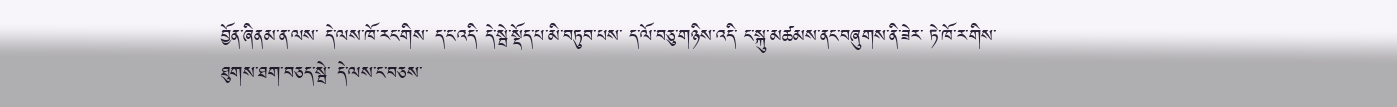བྱོན་ཞིནམ་ན་ལས་ དེ་ལས་ཁོ་རང་གིས་ ད་ང་འདི་ དེ་སྦེ་སྡོད་པ་མི་བཏུབ་པས་ ད་ལོ་བཅུ་གཉིས་འདི་ ང་སྐུ་མཚམས་ནང་བཞུགས་ནི་ཟེར་ ཏེ་ཁོ་ར་གིས་ཐུགས་ཐག་བཅད་སྦེ་ དེ་ལས་ང་བཅས་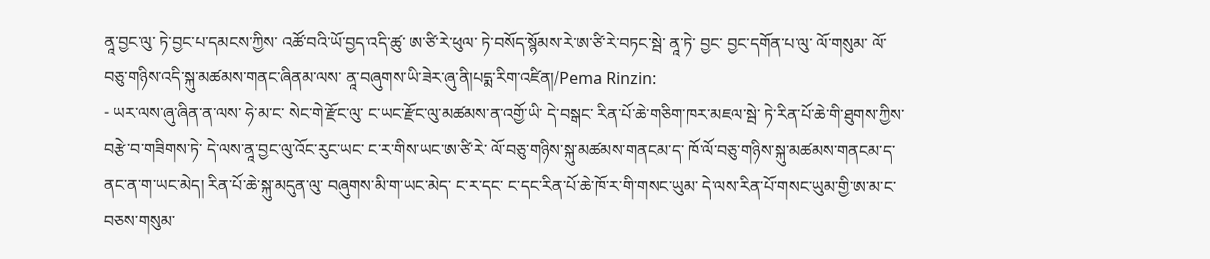ནཱ་བྱང་ལུ་ ཏེ་བྱང་པ་དམངས་ཀྱིས་ འཚོ་བའི་ཡོ་བྱད་འདི་ཚུ་ ཨ་ཙི་རེ་ཕུལ་ ཏེ་བསོད་སྙོམས་རེ་ཨ་ཙི་རེ་བཏང་སྦེ་ ནཱ་ཏེ་ བྱང་ བྱང་དགོན་པ་ལུ་ ལོ་གསུམ་ ལོ་བཅུ་གཉིས་འདི་སྐུ་མཚམས་གནང་ཞིནམ་ལས་ ནཱ་བཞུགས་ཡི་ཟེར་ཞུ་ནི།པདྨ་རིག་འཛིན།/Pema Rinzin:
- ཡར་ལས་ཞུ་ཞིན་ན་ལས་ ཧེ་མ་ང་ སེང་གེ་རྫོང་ལུ་ ང་ཡང་རྫོང་ལུ་མཚམས་ན་འགྱོ་ཡི་ དེ་བསྒང་ རིན་པོ་ཆེ་གཅིག་ཁར་མཇལ་སྦེ་ ཏེ་རིན་པོ་ཆེ་གི་ཐུགས་ཀྱིས་བརྩེ་བ་གཟིགས་ཏེ་ དེ་ལས་ནཱ་བྱང་ལུ་འོང་རུང་ཡང་ ང་ར་གིས་ཡང་ཨ་ཙི་རེ་ ལོ་བཅུ་གཉིས་སྐུ་མཚམས་གནངམ་ད་ ཁོ་ལོ་བཅུ་གཉིས་སྐུ་མཚམས་གནངམ་ད་ ནང་ན་ག་ཡང་མེད། རིན་པོ་ཆེ་སྐུ་མདུན་ལུ་ བཞུགས་མི་ག་ཡང་མེད་ ང་ར་དང་ ང་དང་རིན་པོ་ཆེ་ཁོ་ར་གི་གསང་ཡུམ་ དེ་ལས་རིན་པོ་གསང་ཡུམ་གྱི་ཨ་མ་ང་བཅས་གསུམ་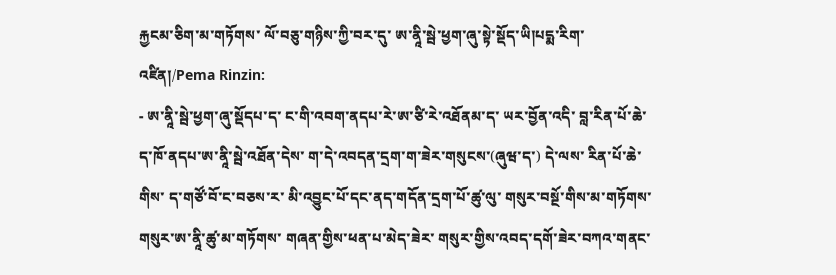རྐྱངམ་ཅིག་མ་གཏོགས་ ལོ་བཅུ་གཉིས་ཀྱི་བར་དུ་ ཨ་ནཱི་སྦེ་ཕྱག་ཞུ་སྟེ་སྡོད་ཡི།པདྨ་རིག་འཛིན།/Pema Rinzin:
- ཨ་ནཱི་སྦེ་ཕྱག་ཞུ་སྡོདཔ་ད་ ང་གི་འབག་ནདཔ་རེ་ཨ་ཙི་རེ་འཐོནམ་ད་ ཡར་བྱོན་འདི་ བླ་རིན་པོ་ཆེ་ ད་ཁོ་ནདཔ་ཨ་ནཱི་སྦེ་འཐོན་དེས་ ག་དེ་འབདན་དྲག་ག་ཟེར་གསུངས་(ཞུཝ་ད་) དེ་ལས་ རིན་པོ་ཆེ་གིས་ ད་གཙོ་བོ་ང་བཅས་ར་ མི་འབྱུང་པོ་དང་ནད་གདོན་དྲག་པོ་ཚུ་ལུ་ གསུར་བསྔོ་གིས་མ་གཏོགས་ གསུར་ཨ་ནཱི་ཚུ་མ་གཏོགས་ གཞན་གྱིས་ཕན་པ་མེད་ཟེར་ གསུར་གྱིས་འབད་དགོ་ཟེར་བཀའ་གནང་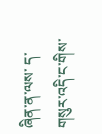ཞིན་ན་ལས་ ད་གསུར་འདི་ང་གིས་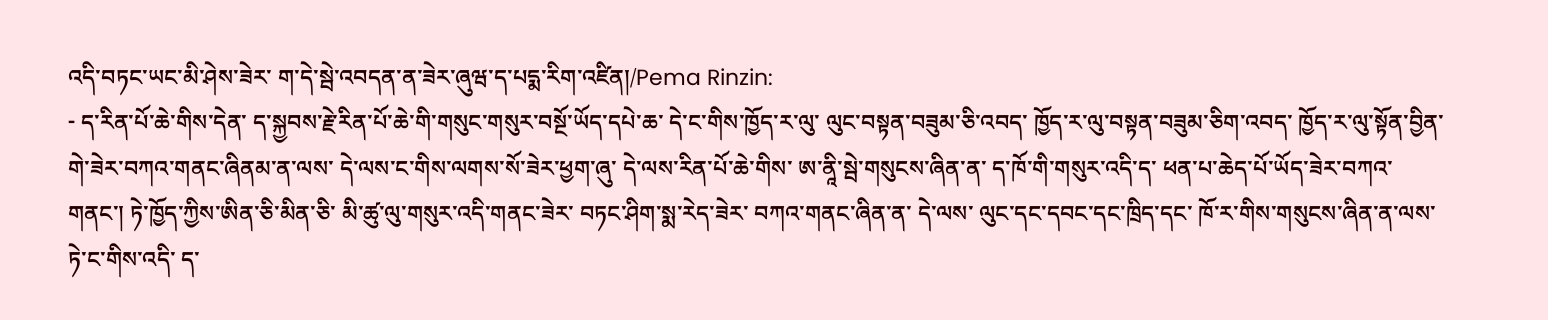འདི་བཏང་ཡང་མི་ཤེས་ཟེར་ ག་དེ་སྦེ་འབདན་ན་ཟེར་ཞུཝ་ད་པདྨ་རིག་འཛིན།/Pema Rinzin:
- ད་རིན་པོ་ཆེ་གིས་དེན་ ད་སྐྱབས་རྗེ་རིན་པོ་ཆེ་གི་གསུང་གསུར་བསྔོ་ཡོད་དཔེ་ཆ་ དེ་ང་གིས་ཁྱོད་ར་ལུ་ ལུང་བསྟན་བཟུམ་ཅི་འབད་ ཁྱོད་ར་ལུ་བསྟན་བཟུམ་ཅིག་འབད་ ཁྱོད་ར་ལུ་སྟོན་བྱིན་གེ་ཟེར་བཀའ་གནང་ཞིནམ་ན་ལས་ དེ་ལས་ང་གིས་ལགས་སོ་ཟེར་ཕྱག་ཞུ་ དེ་ལས་རིན་པོ་ཆེ་གིས་ ཨ་ནཱི་སྦེ་གསུངས་ཞིན་ན་ ད་ཁོ་གི་གསུར་འདི་ད་ ཕན་པ་ཆེད་པོ་ཡོད་ཟེར་བཀའ་གནང་། ཏེ་ཁྱོད་ཀྱིས་ཨིན་ཅི་མིན་ཅི་ མི་ཚུ་ལུ་གསུར་འདི་གནང་ཟེར་ བཏང་ཤིག་སྨ་རེད་ཟེར་ བཀའ་གནང་ཞིན་ན་ དེ་ལས་ ལུང་དང་དབང་དང་ཁྲིད་དང་ ཁོ་ར་གིས་གསུངས་ཞིན་ན་ལས་ ཏེ་ང་གིས་འདི་ ད་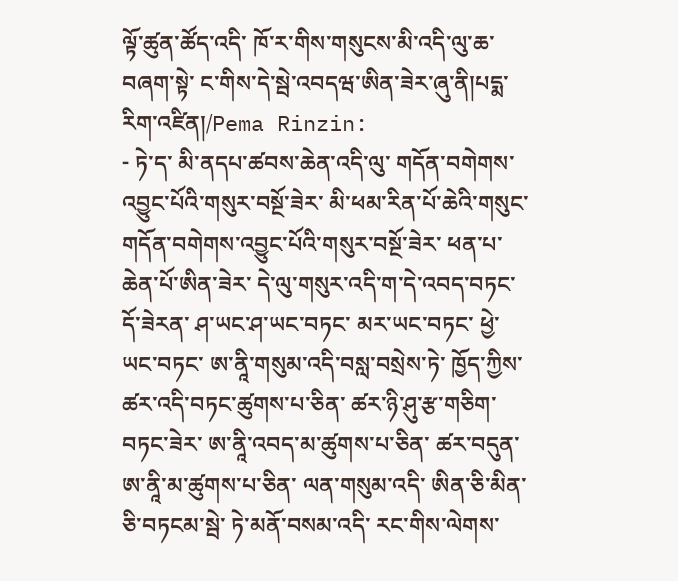ལྟོ་ཚུན་ཚོད་འདི་ ཁོ་ར་གིས་གསུངས་མི་འདི་ལུ་ཆ་བཞག་སྟེ་ ང་གིས་དེ་སྦེ་འབདཝ་ཨིན་ཟེར་ཞུ་ནི།པདྨ་རིག་འཛིན།/Pema Rinzin:
- ཏེ་ད་ མི་ནདཔ་ཚབས་ཆེན་འདི་ལུ་ གདོན་བགེགས་འབྱུང་པོའི་གསུར་བསྔོ་ཟེར་ མི་ཕམ་རིན་པོ་ཆེའི་གསུང་ གདོན་བགེགས་འབྱུང་པོའི་གསུར་བསྔོ་ཟེར་ ཕན་པ་ཆེན་པོ་ཨིན་ཟེར་ དེ་ལུ་གསུར་འདི་ག་དེ་འབད་བཏང་དོ་ཟེརན་ ཤ་ཡང་ཤ་ཡང་བཏང་ མར་ཡང་བཏང་ ཕྱེ་ཡང་བཏང་ ཨ་ནཱི་གསུམ་འདི་བསླ་བསྲེས་ཏེ་ ཁྱོད་ཀྱིས་ ཚར་འདི་བཏང་ཚུགས་པ་ཅིན་ ཚར་ཉི་ཤུ་རྩ་གཅིག་བཏང་ཟེར་ ཨ་ནཱི་འབད་མ་ཚུགས་པ་ཅིན་ ཚར་བདུན་ ཨ་ནཱི་མ་ཚུགས་པ་ཅིན་ ལན་གསུམ་འདི་ ཨིན་ཅི་མིན་ཅི་བཏངམ་སྦེ་ ཏེ་མནོ་བསམ་འདི་ རང་གིས་ལེགས་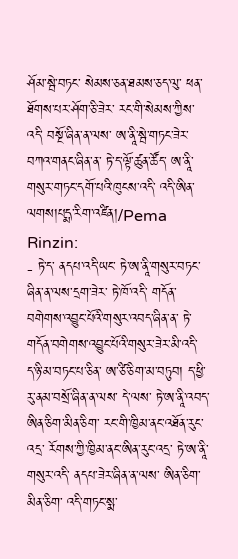ཤོམ་སྦེ་བཏང་ སེམས་ཅན་ཐམས་ཅད་ལུ་ ཕན་ཐོགས་པར་ཤོག་ཅི་ཟེར་ རང་གི་སེམས་ཀྱིས་འདི་ བསྔོ་ཞིན་ན་ལས་ ཨ་ནཱི་སྦེ་གཏང་ཟེར་བཀའ་གནང་ཞིན་ན་ ཏེ་ད་ལྟོ་ཚུན་ཚོད་ ཨ་ནཱི་གསུར་གཏང་དགོ་པའི་ཁུངས་འདི་ འདི་ཨིན་ལགས།པདྨ་རིག་འཛིན།/Pema Rinzin:
- ཏེ་ད་ ནདཔ་འདི་ཡང་ ཏེ་ཨ་ནཱི་གསུར་བཏང་ཞིན་ན་ལས་དྲག་ཟེར་ ཏེ་ཁོ་འདི་ གདོན་བགེགས་འབྱུང་པོའི་གསུར་འབད་ཞིན་ན་ ཏེ་གདོན་བགེགས་འབྱུང་པོའི་གསུར་ཟེར་མི་འདི་ ད་ཉི་མ་བཏང་པ་ཅིན་ ཨ་ཙི་ཅིག་མ་བཏུབ། ད་ཕྱི་རུ་ནམ་བསྲོ་ཞིན་ན་ལས་ དེ་ལས་ ཏེ་ཨ་ནཱི་འབད་ཨིན་ཅིག་མིན་ཅིག་ རང་གི་ཁྱིམ་ནང་འཐོན་རུང་འདྲ་ རོགས་ཀྱི་ཁྱིམ་ནང་ཨིན་རུང་འདྲ་ ཏེ་ཨ་ནཱི་གསུར་འདི་ ནདཔ་ཟེར་ཞིན་ན་ལས་ ཨིན་ཅིག་མིན་ཅིག་ འདི་གཏང་སྨ་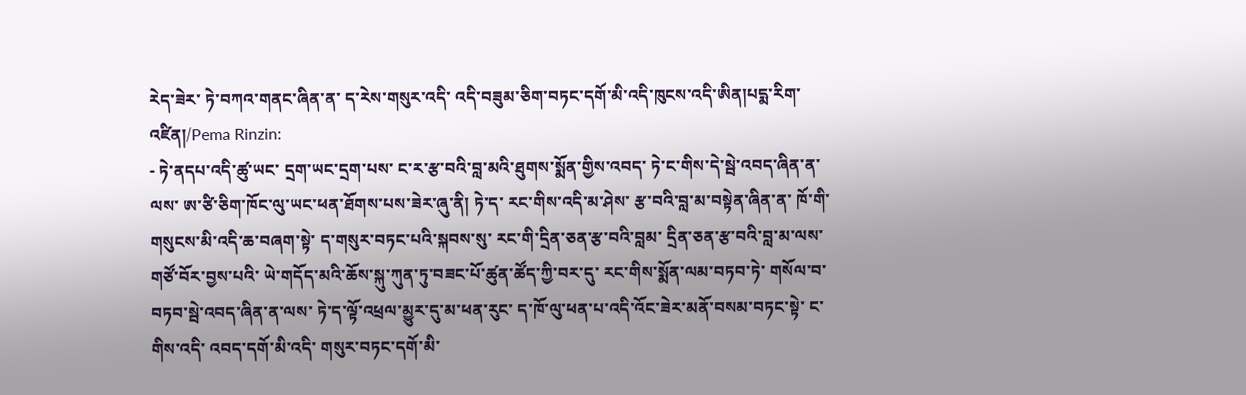རེད་ཟེར་ ཏེ་བཀའ་གནང་ཞིན་ན་ ད་རེས་གསུར་འདི་ འདི་བཟུམ་ཅིག་བཏང་དགོ་མི་འདི་ཁུངས་འདི་ཨིན།པདྨ་རིག་འཛིན།/Pema Rinzin:
- ཏེ་ནདཔ་འདི་ཚུ་ཡང་ དྲག་ཡང་དྲག་པས་ ང་ར་རྩ་བའི་བླ་མའི་ཐུགས་སྨོན་གྱིས་འབད་ ཏེ་ང་གིས་དེ་སྦེ་འབད་ཞིན་ན་ལས་ ཨ་ཙི་ཅིག་ཁོང་ལུ་ཡང་ཕན་ཐོགས་པས་ཟེར་ཞུ་ནི། ཏེ་ད་ རང་གིས་འདི་མ་ཤེས་ རྩ་བའི་བླ་མ་བསྟེན་ཞིན་ན་ ཁོ་གི་གསུངས་མི་འདི་ཆ་བཞག་སྟེ་ ད་གསུར་བཏང་པའི་སྐབས་སུ་ རང་གི་དྲིན་ཅན་རྩ་བའི་བླམ་ དྲིན་ཅན་རྩ་བའི་བླ་མ་ལས་གཙོ་བོར་བྱས་པའི་ ཡེ་གདོད་མའི་ཆོས་སྐུ་ཀུན་ཏུ་བཟང་པོ་ཚུན་ཚོད་ཀྱི་བར་དུ་ རང་གིས་སྨོན་ལམ་བཏབ་ཏེ་ གསོལ་བ་བཏབ་སྦེ་འབད་ཞིན་ན་ལས་ ཏེ་ད་ལྟོ་འཕྲལ་མྱུར་དུ་མ་ཕན་རུང་ ད་ཁོ་ལུ་ཕན་པ་འདི་འོང་ཟེར་མནོ་བསམ་བཏང་སྟེ་ ང་གིས་འདི་ འབད་དགོ་མི་འདི་ གསུར་བཏང་དགོ་མི་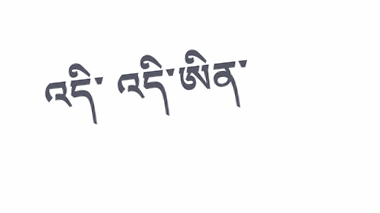འདི་ འདི་ཨིན་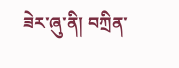ཟེར་ཞུ་ནི། བཀྲིན་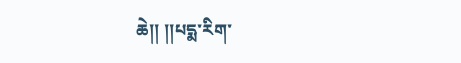ཆེ།། །།པདྨ་རིག་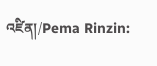འཛིན།/Pema Rinzin: